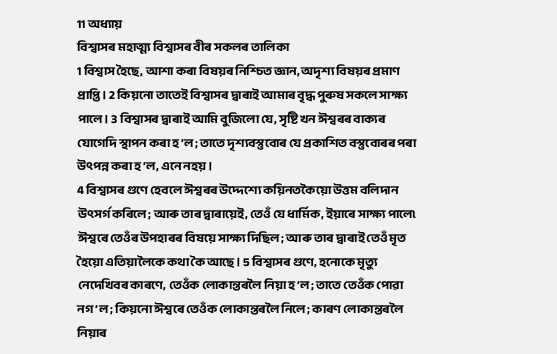11 অধ্যায়
বিশ্বাসৰ মহাত্ম্য বিশ্বাসৰ বীৰ সকলৰ তালিকা
1 বিশ্বাস হৈছে, আশা কৰা বিষয়ৰ নিশ্চিত জ্ঞান, অদৃশ্য বিষয়ৰ প্ৰমাণ প্ৰাপ্তি। 2 কিয়নো তাতেই বিশ্বাসৰ দ্বাৰাই আমাৰ বৃদ্ধ পুৰুষ সকলে সাক্ষ্য পালে। 3 বিশ্বাসৰ দ্বাৰাই আমি বুজিলো যে, সৃষ্টি খন ঈশ্বৰৰ বাক্যৰ যোগেদি স্থাপন কৰা হ’ল; তাতে দৃশ্যবস্তুবোৰ যে প্ৰকাশিত বস্তুবোৰৰ পৰা উৎপন্ন কৰা হ’ল, এনে নহয়।
4 বিশ্বাসৰ গুণে হেবলে ঈশ্বৰৰ উদ্দেশ্যে কয়িনতকৈয়ো উত্তম বলিদান উৎসৰ্গ কৰিলে; আৰু তাৰ দ্বাৰায়েই, তেওঁ যে ধাৰ্মিক, ইয়াৰে সাক্ষ্য পালে৷ ঈশ্বৰে তেওঁৰ উপহাৰৰ বিষয়ে সাক্ষ্য দিছিল; আৰু তাৰ দ্বাৰাই তেওঁ মৃত হৈয়ো এতিয়ালৈকে কথা কৈ আছে। 5 বিশ্বাসৰ গুণে, হনোকে মৃত্যু নেদেখিবৰ কাৰণে, তেওঁক লোকান্তৰলৈ নিয়া হ’ল; তাতে তেওঁক পোৱা নগ’ল; কিয়নো ঈশ্বৰে তেওঁক লোকান্তৰলৈ নিলে; কাৰণ লোকান্তৰলৈ নিয়াৰ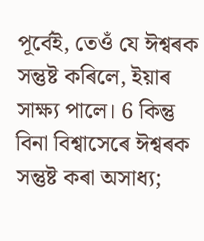পূৰ্বেই, তেওঁ যে ঈশ্বৰক সন্তুষ্ট কৰিলে, ইয়াৰ সাক্ষ্য পালে। 6 কিন্তু বিনা বিশ্বাসেৰে ঈশ্বৰক সন্তুষ্ট কৰা অসাধ্য;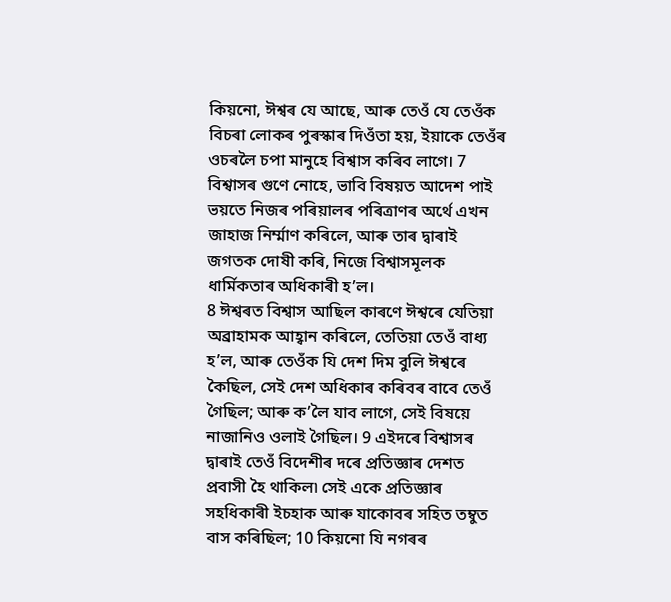কিয়নো, ঈশ্বৰ যে আছে, আৰু তেওঁ যে তেওঁক বিচৰা লোকৰ পুৰস্কাৰ দিওঁতা হয়, ইয়াকে তেওঁৰ ওচৰলৈ চপা মানুহে বিশ্বাস কৰিব লাগে। 7 বিশ্বাসৰ গুণে নোহে, ভাবি বিষয়ত আদেশ পাই ভয়তে নিজৰ পৰিয়ালৰ পৰিত্রাণৰ অৰ্থে এখন জাহাজ নিৰ্ম্মাণ কৰিলে, আৰু তাৰ দ্বাৰাই জগতক দোষী কৰি, নিজে বিশ্বাসমূলক ধাৰ্মিকতাৰ অধিকাৰী হ’ল।
8 ঈশ্বৰত বিশ্বাস আছিল কাৰণে ঈশ্বৰে যেতিয়া অব্ৰাহামক আহ্বান কৰিলে, তেতিয়া তেওঁ বাধ্য হ’ল, আৰু তেওঁক যি দেশ দিম বুলি ঈশ্বৰে কৈছিল, সেই দেশ অধিকাৰ কৰিবৰ বাবে তেওঁ গৈছিল; আৰু ক’লৈ যাব লাগে, সেই বিষয়ে নাজানিও ওলাই গৈছিল। 9 এইদৰে বিশ্বাসৰ দ্বাৰাই তেওঁ বিদেশীৰ দৰে প্ৰতিজ্ঞাৰ দেশত প্ৰবাসী হৈ থাকিল৷ সেই একে প্ৰতিজ্ঞাৰ সহধিকাৰী ইচহাক আৰু যাকোবৰ সহিত তম্বুত বাস কৰিছিল; 10 কিয়নো যি নগৰৰ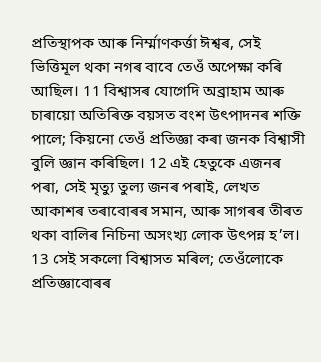প্ৰতিস্থাপক আৰু নিৰ্ম্মাণকৰ্ত্তা ঈশ্বৰ, সেই ভিত্তিমূল থকা নগৰ বাবে তেওঁ অপেক্ষা কৰি আছিল। 11 বিশ্বাসৰ যোগেদি অব্ৰাহাম আৰু চাৰায়ো অতিৰিক্ত বয়সত বংশ উৎপাদনৰ শক্তি পালে; কিয়নো তেওঁ প্ৰতিজ্ঞা কৰা জনক বিশ্বাসী বুলি জ্ঞান কৰিছিল। 12 এই হেতুকে এজনৰ পৰা, সেই মৃত্যু তুল্য জনৰ পৰাই, লেখত আকাশৰ তৰাবোৰৰ সমান, আৰু সাগৰৰ তীৰত থকা বালিৰ নিচিনা অসংখ্য লোক উৎপন্ন হ’ল।
13 সেই সকলো বিশ্বাসত মৰিল; তেওঁলোকে প্ৰতিজ্ঞাবোৰৰ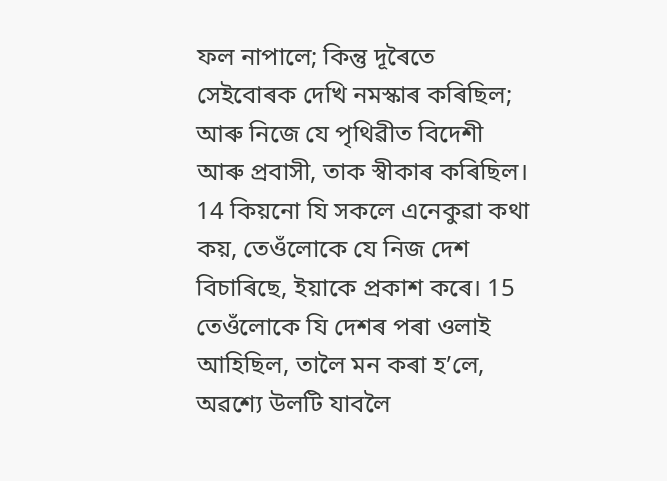ফল নাপালে; কিন্তু দূৰৈতে সেইবোৰক দেখি নমস্কাৰ কৰিছিল; আৰু নিজে যে পৃথিৱীত বিদেশী আৰু প্ৰবাসী, তাক স্বীকাৰ কৰিছিল। 14 কিয়নো যি সকলে এনেকুৱা কথা কয়, তেওঁলোকে যে নিজ দেশ বিচাৰিছে, ইয়াকে প্ৰকাশ কৰে। 15 তেওঁলোকে যি দেশৰ পৰা ওলাই আহিছিল, তালৈ মন কৰা হ’লে, অৱশ্যে উলটি যাবলৈ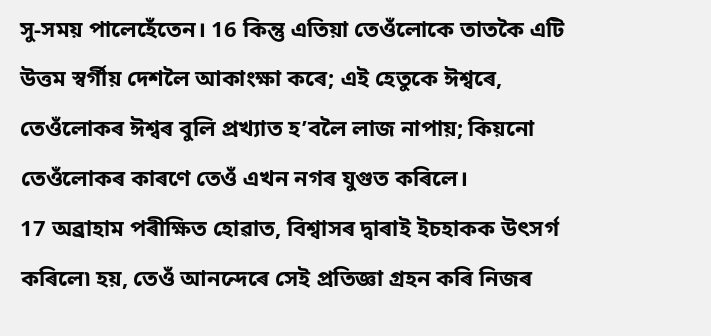সু-সময় পালেহেঁতেন। 16 কিন্তু এতিয়া তেওঁলোকে তাতকৈ এটি উত্তম স্বৰ্গীয় দেশলৈ আকাংক্ষা কৰে; এই হেতুকে ঈশ্বৰে, তেওঁলোকৰ ঈশ্বৰ বুলি প্ৰখ্যাত হ’বলৈ লাজ নাপায়; কিয়নো তেওঁলোকৰ কাৰণে তেওঁ এখন নগৰ যুগুত কৰিলে।
17 অব্ৰাহাম পৰীক্ষিত হোৱাত, বিশ্বাসৰ দ্বাৰাই ইচহাকক উৎসৰ্গ কৰিলে৷ হয়, তেওঁ আনন্দেৰে সেই প্ৰতিজ্ঞা গ্ৰহন কৰি নিজৰ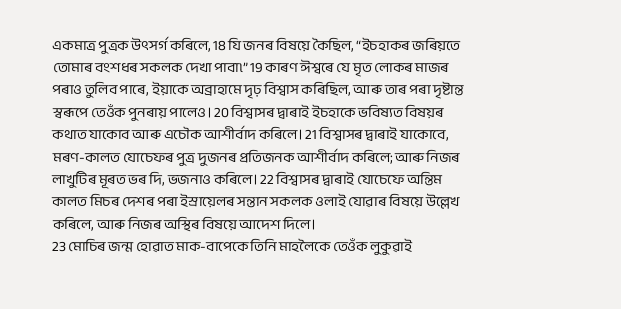একমাত্ৰ পুত্ৰক উৎসৰ্গ কৰিলে, 18 যি জনৰ বিষয়ে কৈছিল, “ইচহাকৰ জৰিয়তে তোমাৰ বংশধৰ সকলক দেখা পাবা৷” 19 কাৰণ ঈশ্বৰে যে মৃত লোকৰ মাজৰ পৰাও তুলিব পাৰে, ইয়াকে অব্ৰাহামে দৃঢ় বিশ্বাস কৰিছিল, আৰু তাৰ পৰা দৃষ্টান্ত স্বৰূপে তেওঁক পুনৰায় পালেও। 20 বিশ্বাসৰ দ্বাৰাই ইচহাকে ভবিষ্যত বিষয়ৰ কথাত যাকোব আৰু এচৌক আশীৰ্বাদ কৰিলে। 21 বিশ্বাসৰ দ্বাৰাই যাকোবে, মৰণ-কালত যোচেফৰ পুত্ৰ দুজনৰ প্ৰতিজনক আশীৰ্বাদ কৰিলে; আৰু নিজৰ লাখুটিৰ মূৰত ভৰ দি, ভজনাও কৰিলে। 22 বিশ্বাসৰ দ্বাৰাই যোচেফে অন্তিম কালত মিচৰ দেশৰ পৰা ইস্ৰায়েলৰ সন্তান সকলক ওলাই যোৱাৰ বিষয়ে উল্লেখ কৰিলে, আৰু নিজৰ অস্থিৰ বিষয়ে আদেশ দিলে।
23 মোচিৰ জন্ম হোৱাত মাক-বাপেকে তিনি মাহলৈকে তেওঁক লুকুৱাই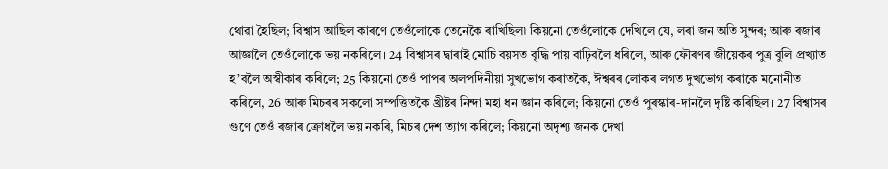থোৱা হৈছিল; বিশ্বাস আছিল কাৰণে তেওঁলোকে তেনেকৈ ৰাখিছিল৷ কিয়নো তেওঁলোকে দেখিলে যে, লৰা জন অতি সুন্দৰ; আৰু ৰজাৰ আজ্ঞালৈ তেওঁলোকে ভয় নকৰিলে। 24 বিশ্বাসৰ দ্বাৰাই মোচি বয়সত বৃদ্ধি পায় বাঢ়িবলৈ ধৰিলে, আৰু ফৌৰণৰ জীয়েকৰ পুত্ৰ বুলি প্ৰখ্যাত হ’বলৈ অস্বীকাৰ কৰিলে; 25 কিয়নো তেওঁ পাপৰ অলপদিনীয়া সুখভোগ কৰাতকৈ, ঈশ্বৰৰ লোকৰ লগত দুখভোগ কৰাকে মনোনীত কৰিলে, 26 আৰু মিচৰৰ সকলো সম্পত্তিতকৈ খ্ৰীষ্টৰ নিন্দা মহা ধন জ্ঞান কৰিলে; কিয়নো তেওঁ পুৰস্কাৰ-দানলৈ দৃষ্টি কৰিছিল। 27 বিশ্বাসৰ গুণে তেওঁ ৰজাৰ ক্ৰোধলৈ ভয় নকৰি, মিচৰ দেশ ত্যাগ কৰিলে; কিয়নো অদৃশ্য জনক দেখা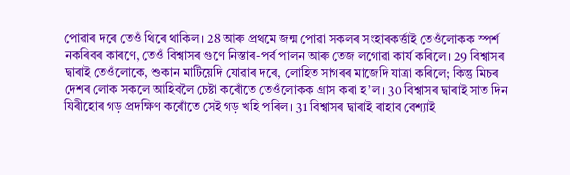পোৱাৰ দৰে তেওঁ থিৰে থাকিল। 28 আৰু প্ৰথমে জন্ম পোৱা সকলৰ সংহাৰকৰ্ত্তাই তেওঁলোকক স্পৰ্শ নকৰিবৰ কাৰণে, তেওঁ বিশ্বাসৰ গুণে নিস্তাৰ-পৰ্ব পালন আৰু তেজ লগোৱা কাৰ্য কৰিলে। 29 বিশ্বাসৰ দ্বাৰাই তেওঁলোকে, শুকান মাটিয়েদি যোৱাৰ দৰে, লোহিত সাগৰৰ মাজেদি যাত্ৰা কৰিলে; কিন্তু মিচৰ দেশৰ লোক সকলে আহিবলৈ চেষ্টা কৰোঁতে তেওঁলোকক গ্ৰাস কৰা হ’ল। 30 বিশ্বাসৰ দ্বাৰাই সাত দিন যিৰীহোৰ গড় প্ৰদক্ষিণ কৰোঁতে সেই গড় খহি পৰিল। 31 বিশ্বাসৰ দ্বাৰাই ৰাহাব বেশ্যাই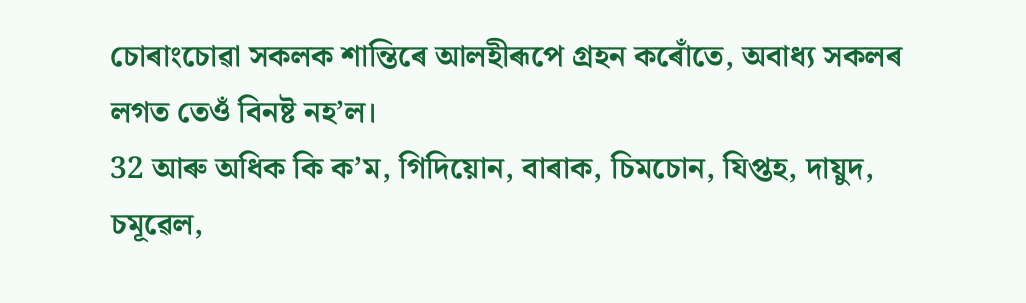চোৰাংচোৱা সকলক শান্তিৰে আলহীৰূপে গ্ৰহন কৰোঁতে, অবাধ্য সকলৰ লগত তেওঁ বিনষ্ট নহ’ল।
32 আৰু অধিক কি ক’ম, গিদিয়োন, বাৰাক, চিমচোন, যিপ্তহ, দায়ুদ, চমূৱেল,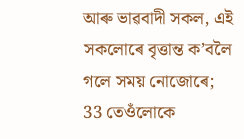আৰু ভাৱবাদী সকল, এই সকলোৰে বৃত্তান্ত ক’বলৈ গলে সময় নোজোৰে; 33 তেওঁলোকে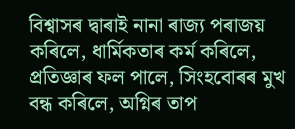বিশ্বাসৰ দ্বাৰাই নানা ৰাজ্য পৰাজয় কৰিলে, ধাৰ্মিকতাৰ কৰ্ম কৰিলে, প্ৰতিজ্ঞাৰ ফল পালে, সিংহবোৰৰ মুখ বন্ধ কৰিলে, অগ্নিৰ তাপ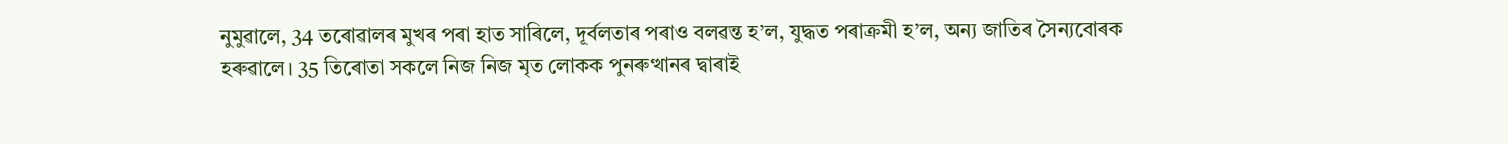নুমুৱালে, 34 তৰোৱালৰ মুখৰ পৰা হাত সাৰিলে, দূৰ্বলতাৰ পৰাও বলৱন্ত হ’ল, যুদ্ধত পৰাক্ৰমী হ’ল, অন্য জাতিৰ সৈন্যবোৰক হৰুৱালে। 35 তিৰোতা সকলে নিজ নিজ মৃত লোকক পুনৰুত্থানৰ দ্বাৰাই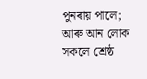পুনৰায় পালে; আৰু আন লোক সকলে শ্ৰেষ্ঠ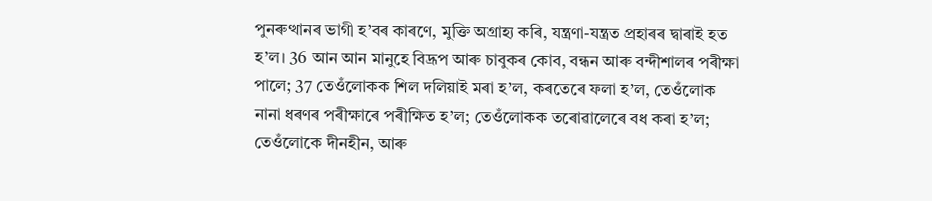পুনৰুত্থানৰ ভাগী হ’বৰ কাৰণে, মুক্তি অগ্ৰাহ্য কৰি, যন্ত্ৰণা-যন্ত্ৰত প্ৰহাৰৰ দ্বাৰাই হত হ’ল। 36 আন আন মানুহে বিদ্ৰূপ আৰু চাবুকৰ কোব, বন্ধন আৰু বন্দীশালৰ পৰীক্ষা পালে; 37 তেওঁলোকক শিল দলিয়াই মৰা হ’ল, কৰতেৰে ফলা হ’ল, তেওঁলোক নানা ধৰণৰ পৰীক্ষাৰে পৰীক্ষিত হ’ল; তেওঁলোকক তৰোৱালেৰে বধ কৰা হ’ল; তেওঁলোকে দীনহীন, আৰু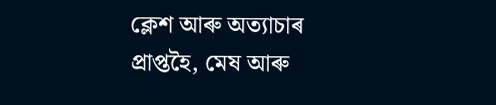ক্লেশ আৰু অত্যাচাৰ প্ৰাপ্তহৈ, মেষ আৰু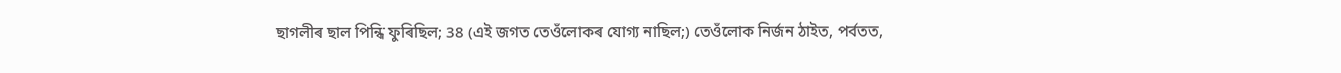ছাগলীৰ ছাল পিন্ধি ফুৰিছিল; 38 (এই জগত তেওঁলোকৰ যোগ্য নাছিল;) তেওঁলোক নিৰ্জন ঠাইত, পৰ্বতত,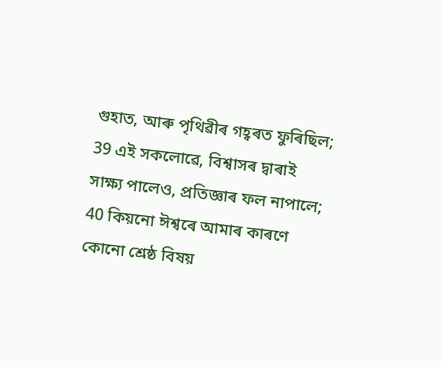গুহাত, আৰু পৃথিৱীৰ গহ্বৰত ফুৰিছিল;
39 এই সকলোৱে, বিশ্বাসৰ দ্বাৰাই সাক্ষ্য পালেও, প্ৰতিজ্ঞাৰ ফল নাপালে; 40 কিয়নো ঈশ্বৰে আমাৰ কাৰণে কোনো শ্ৰেষ্ঠ বিষয়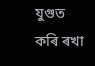যুগুত কৰি ৰখা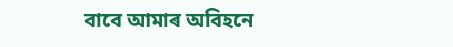বাবে আমাৰ অবিহনে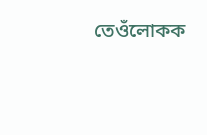তেওঁলোকক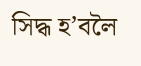সিদ্ধ হ’বলৈ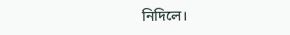নিদিলে।